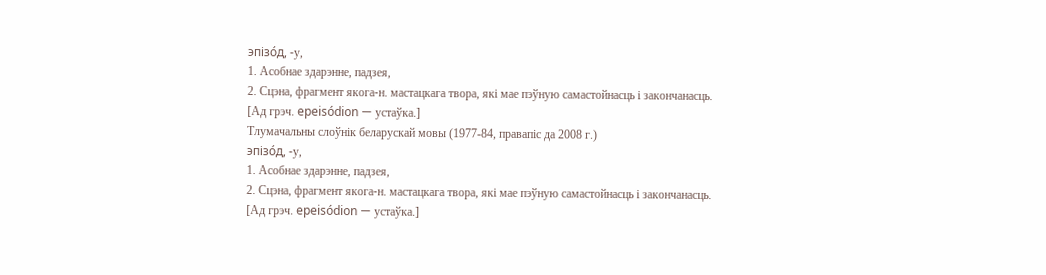эпізо́д, ‑у,
1. Асобнае здарэнне, падзея,
2. Сцэна, фрагмент якога‑н. мастацкага твора, які мае пэўную самастойнасць і закончанасць.
[Ад грэч. epeisódion — устаўка.]
Тлумачальны слоўнік беларускай мовы (1977-84, правапіс да 2008 г.)
эпізо́д, ‑у,
1. Асобнае здарэнне, падзея,
2. Сцэна, фрагмент якога‑н. мастацкага твора, які мае пэўную самастойнасць і закончанасць.
[Ад грэч. epeisódion — устаўка.]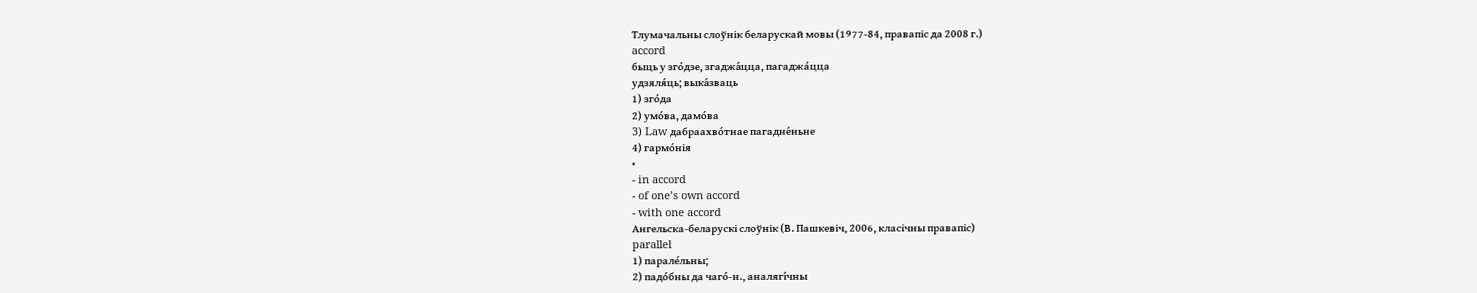Тлумачальны слоўнік беларускай мовы (1977-84, правапіс да 2008 г.)
accord
быць у зго́дзе, згаджа́цца, пагаджа́цца
удзяля́ць; выка́зваць
1) зго́да
2) умо́ва, дамо́ва
3) Law дабраахво́тнае пагадне́ньне
4) гармо́нія
•
- in accord
- of one’s own accord
- with one accord
Ангельска-беларускі слоўнік (В. Пашкевіч, 2006, класічны правапіс)
parallel
1) парале́льны;
2) падо́бны да чаго́-н., аналягі́чны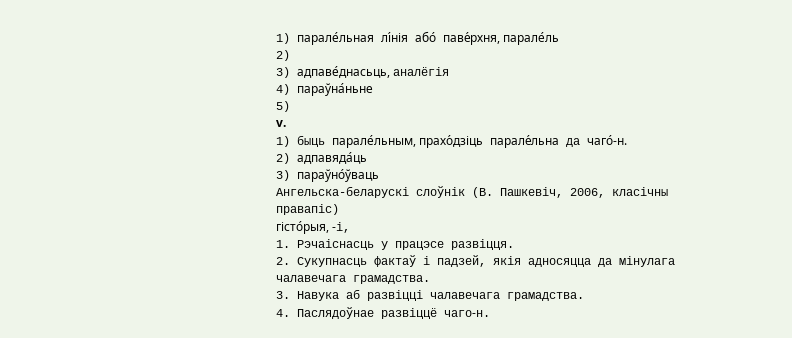1) парале́льная лі́нія або́ паве́рхня, парале́ль
2)
3) адпаве́днасьць, аналёгія
4) параўна́ньне
5)
v.
1) быць парале́льным, прахо́дзіць парале́льна да чаго́-н.
2) адпавяда́ць
3) параўно́ўваць
Ангельска-беларускі слоўнік (В. Пашкевіч, 2006, класічны правапіс)
гісто́рыя, ‑і,
1. Рэчаіснасць у працэсе развіцця.
2. Сукупнасць фактаў і падзей, якія адносяцца да мінулага чалавечага грамадства.
3. Навука аб развіцці чалавечага грамадства.
4. Паслядоўнае развіццё чаго‑н.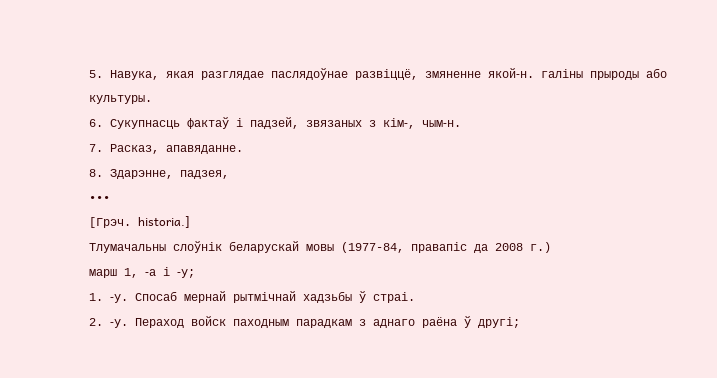5. Навука, якая разглядае паслядоўнае развіццё, змяненне якой‑н. галіны прыроды або культуры.
6. Сукупнасць фактаў і падзей, звязаных з кім‑, чым‑н.
7. Расказ, апавяданне.
8. Здарэнне, падзея,
•••
[Грэч. historia.]
Тлумачальны слоўнік беларускай мовы (1977-84, правапіс да 2008 г.)
марш 1, ‑а і ‑у;
1. ‑у. Спосаб мернай рытмічнай хадзьбы ў страі.
2. ‑у. Пераход войск паходным парадкам з аднаго раёна ў другі;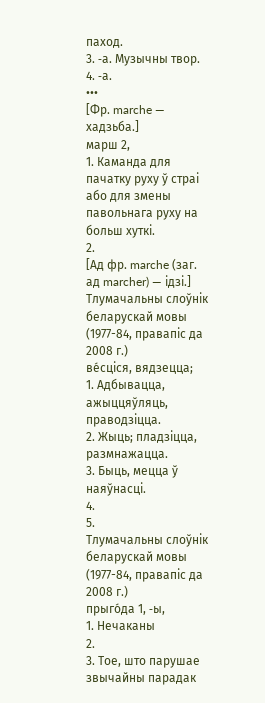паход.
3. ‑а. Музычны твор.
4. ‑а.
•••
[Фр. marche — хадзьба.]
марш 2,
1. Каманда для пачатку руху ў страі або для змены павольнага руху на больш хуткі.
2.
[Ад фр. marche (заг. ад marcher) — ідзі.]
Тлумачальны слоўнік беларускай мовы (1977-84, правапіс да 2008 г.)
ве́сціся, вядзецца;
1. Адбывацца, ажыццяўляць, праводзіцца.
2. Жыць; пладзіцца, размнажацца.
3. Быць, мецца ў наяўнасці.
4.
5.
Тлумачальны слоўнік беларускай мовы (1977-84, правапіс да 2008 г.)
прыго́да 1, ‑ы,
1. Нечаканы
2.
3. Тое, што парушае звычайны парадак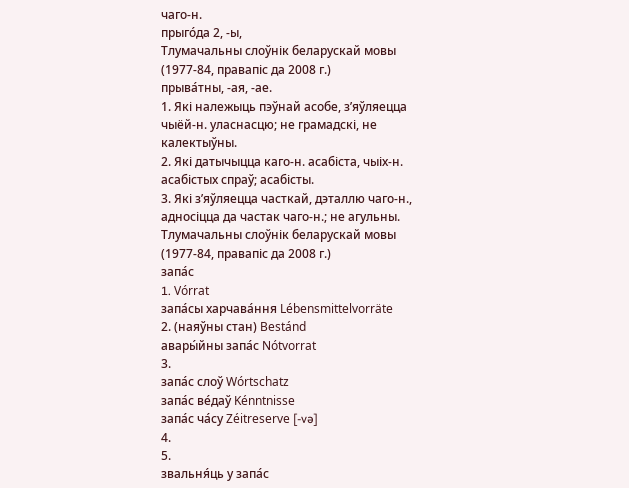чаго‑н.
прыго́да 2, ‑ы,
Тлумачальны слоўнік беларускай мовы (1977-84, правапіс да 2008 г.)
прыва́тны, ‑ая, ‑ае.
1. Які належыць пэўнай асобе, з’яўляецца чыёй‑н. уласнасцю; не грамадскі, не калектыўны.
2. Які датычыцца каго‑н. асабіста, чыіх‑н. асабістых спраў; асабісты.
3. Які з’яўляецца часткай, дэталлю чаго‑н., адносіцца да частак чаго‑н.; не агульны.
Тлумачальны слоўнік беларускай мовы (1977-84, правапіс да 2008 г.)
запа́с
1. Vórrat
запа́сы харчава́ння Lébensmittelvorräte
2. (наяўны стан) Bestánd
авары́йны запа́с Nótvorrat
3.
запа́с слоў Wórtschatz
запа́с ве́даў Kénntnisse
запа́с ча́су Zéitreserve [-və]
4.
5.
звальня́ць у запа́с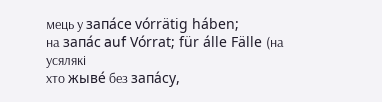мець у запа́се vórrätig háben;
на запа́с auf Vórrat; für álle Fälle (на усялякі
хто жыве́ без запа́су,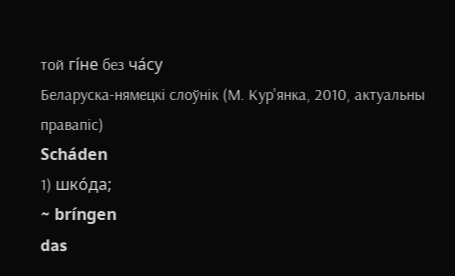той гі́не без ча́су
Беларуска-нямецкі слоўнік (М. Кур'янка, 2010, актуальны правапіс)
Scháden
1) шко́да;
~ bríngen
das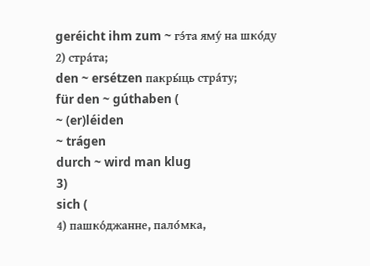geréicht ihm zum ~ гэ́та яму́ на шко́ду
2) стра́та;
den ~ ersétzen пакры́ць стра́ту;
für den ~ gúthaben (
~ (er)léiden
~ trágen
durch ~ wird man klug
3)
sich (
4) пашко́джанне, пало́мка,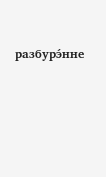разбурэ́нне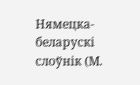Нямецка-беларускі слоўнік (М.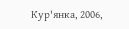Кур'янка, 2006,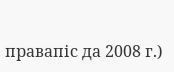правапіс да 2008 г.)